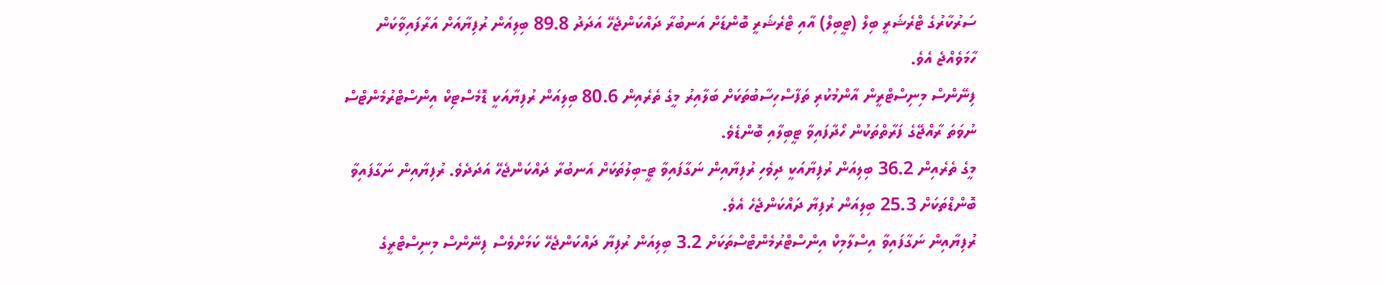ސަރުކާރުގެ ޓްރެޝަރީ ބިލް (ޓީބިލް) އާއި ޓްރެޝަރީ ބޮންޑަށް އަނބުރާ ދައްކަންޖެހޭ އަދަދު 89.8 ބިލިއަން ރުފިޔާއަށް އަރާފައިވާކަން ހާމަވެއްޖެ އެވެ.
ފިނޭންސް މިނިސްޓްރީން އާންމުކުރި ތަފާސްހިސާބުތަކަށް ބަލާއިރު މީގެ ތެރެއިން 80.6 ބިލިއަން ރުފިޔާއަކީ ޑޮމެސްޓިކް އިންސްޓްރުމެންޓްސް ނުވަތަ ރާއްޖޭގެ ފަރާތްތަކުން ހޯދާފައިވާ ޓީބިލާއި ބޮންޑެވެ.
މީގެ ތެރެއިން 36.2 ބިލިއަން ރުފިޔާއަކީ ދިވެހި ރުފިޔާއިން ނަގާފައިވާ ޓީ-ބިލުތަކަށް އަނބުރާ ދައްކަންޖެހޭ އަދަދެވެ. ރުފިޔާއިން ނަގާފައިވާ ބޮންޑްތަކަށް 25.3 ބިލިއަން ރުފިޔާ ދައްކަންޖެހެ އެވެ.
ރުފިޔާއިން ނަގާފައިވާ އިސްލާމިކް އިންސްޓްރުމެންޓްސްތަކަށް 3.2 ބިލިއަން ރުފިޔާ ދައްކަންޖެހޭ ކަމަށްވެސް ފިނޭންސް މިނިސްޓްރީގެ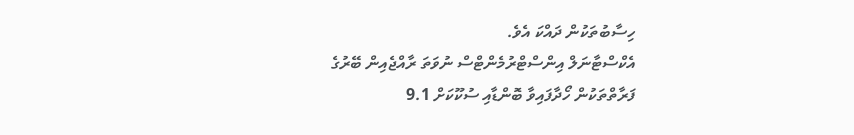ހިސާބުތަކުން ދައްކަ އެވެ.
އެކްސްޓާނަލް އިންސްޓްރުމެންޓްސް ނުވަތަ ރާއްޖެއިން ބޭރުގެ ފަރާތްތަކުން ހޯދާފައިވާ ބޮންޑާއި ސުކޫކަށް 9.1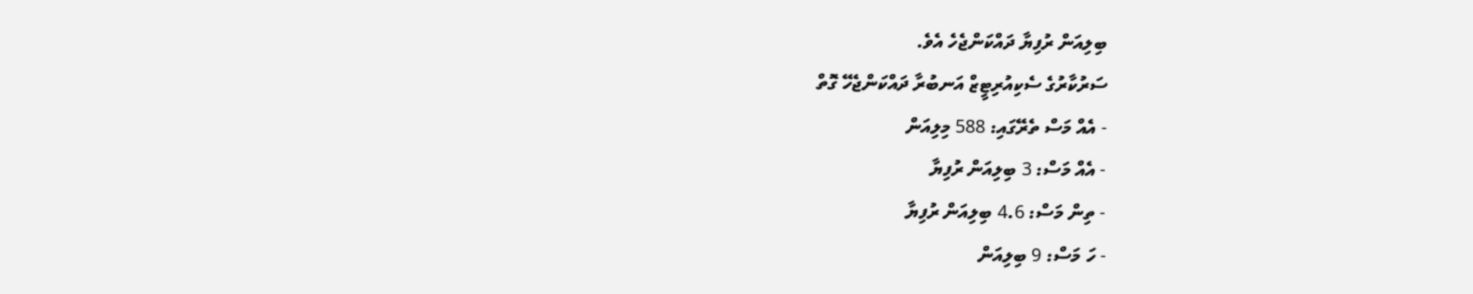ބިލިއަން ރުފިޔާ ދައްކަންޖެހެ އެވެ.
ސަރުކާރުގެ ސެކިއުރިޓީޒް އަނބުރާ ދައްކަންޖެހޭ ގޮތް
- އެއް މަސް ތެރޭގައި: 588 މިލިއަން
- އެއް މަސް: 3 ބިލިއަން ރުފިޔާ
- ތިން މަސް: 4.6 ބިލިއަން ރުފިޔާ
- ހަ މަސް: 9 ބިލިއަން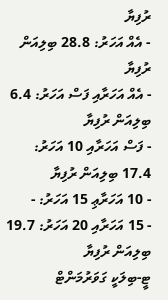ރުފިޔާ
- އެއް އަހަރު: 28.8 ބިލިއަން ރުފިޔާ
- އެއް އަހަރާއި ފަސް އަހަރު: 6.4 ބިލިއަން ރުފިޔާ
- ފަސް އަހަރާއި 10 އަހަރު: 17.4 ބިލިއަން ރުފިޔާ
- 10 އަހަރާޢި 15 އަހަރު: -
- 15 އަހަރާއި 20 އަހަރު: 19.7 ބިލިއަން ރުފިޔާ
ޓީ-ބިލަކީ ގަވަރުމަންޓް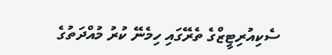ސެކިއުރިޓީޒްގެ ތެރޭގައި ހިމެނޭ ކުރު މުއްދަތުގެ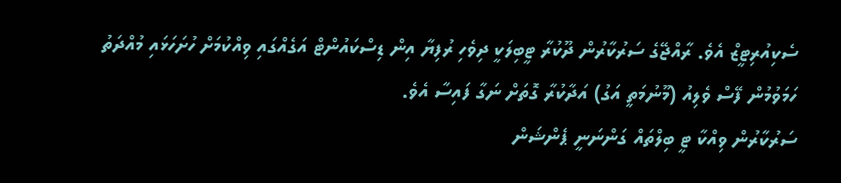ސެކިއުރިޓީޒް އެވެ. ރާއްޖޭގެ ސަރުކާރުން ދޫކުރާ ޓީބިލަކީ ދިވެހި ރުފިޔާ އިން ޑިސްކައުންޓް އަގެއްގައި ވިއްކުމަށް ހުށަހަޅައި މުއްދަތު ހަމަވުމުން ފޭސް ވެލިއު (މޫނުމަތީ އަގު) އަދާކުރާ ގޮތަށް ނަގާ ފައިސާ އެވެ.
ސަރުކާރުން ވިއްކާ ޓީ ބިލްތައް ގަންނަނީ ޕެންޝަން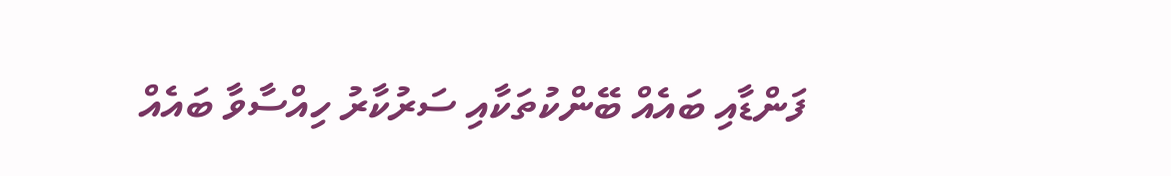ފަންޑާއި ބައެއް ބޭންކުތަކާއި ސަރުކާރު ހިއްސާވާ ބައެއް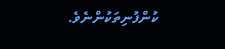ކުންފުނިތަކުންނެވެ.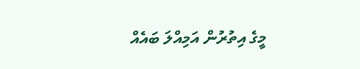މީގެ އިތުރުން އަމިއްލަ ބައެއް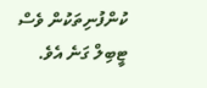ކުންފުނިތަކުން ވެސް ޓީބިލް ގަނެ އެވެ.